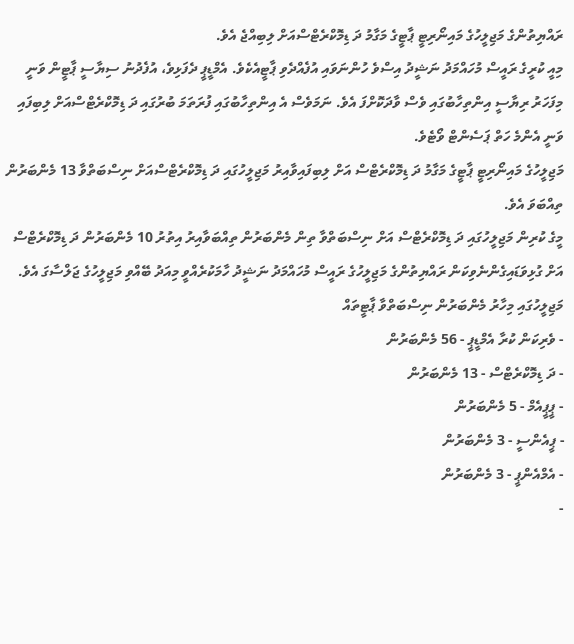ރައްޔިތުންގެ މަޖިލީހުގެ މައިނޯރިޓީ ޕާޓީގެ މަގާމު ދަ ޑިމޮކްރެޓްސްއަށް ލިބިއްޖެ އެވެ.
މިއީ ކުރީގެ ރައީސް މުހައްމަދު ނަޝީދު އިސްވެ ހުންނަވައި އުފެއްދެވި ޕާޓީއެކެވެ. އެމްޑީޕީ ދެފަޅިވެ، އުފެދުނު ސިޔާސީ ޕާޓީން ވަނީ މިފަހަރު ރިޔާސީ އިންތިހާބުގައި ވެސް ވާދަކޮށްފަ އެވެ. ނަމަވެސް އެ އިންތިހާބުގައި ފުރަތަމަ ބުރުގައި ދަ ޑިމޮކްރެޓްސްއަށް ލިބިފައި ވަނީ އެންމެ ހަތް ޕަސެންޓް ވޯޓެވެ.
މަޖިލީހުގެ މައިނޯރިޓީ ޕާޓީގެ މަގާމު ދަ ޑިމޮކްރެޓްސް އަށް ލިބިފައިވާއިރު މަޖިލީހުގައި ދަ ޑިމޮކްރެޓްސްއަށް ނިސްބަތްވާ 13 މެންބަރުން ތިއްބަވަ އެވެ.
މީގެ ކުރިން މަޖިލީހުގައި ދަ ޑިމޮކްރެޓްސް އަށް ނިސްބަތްވާ ތިން މެންބަރުން ތިއްބަވާއިރު އިތުރު 10 މެންބަރުން ދަ ޑިމޮކްރެޓްސް އަށް ގުޅިވަޑައިގެންނެވިކަން ރައްޔިތުންގެ މަޖިލީހުގެ ރައީސް މުހައްމަދު ނަޝީދު ހާމަކުރެއްވީ މިއަދު ބޭއްވި މަޖިލީހުގެ ޖަލްސާގަ އެވެ.
މަޖިލީހުގައި މިހާރު މެންބަރުން ނިސްބަތްވާ ޕާޓީތައް
- ވެރިކަން ކުރާ އެމްޑީޕީ - 56 މެންބަރުން
- ދަ ޑިމޮކްރެޓްސް - 13 މެންބަރުން
- ޕީޕީއެމް - 5 މެންބަރުން
- ޕީއެންސީ - 3 މެންބަރުން
- އެމްއެންޕީ - 3 މެންބަރުން
-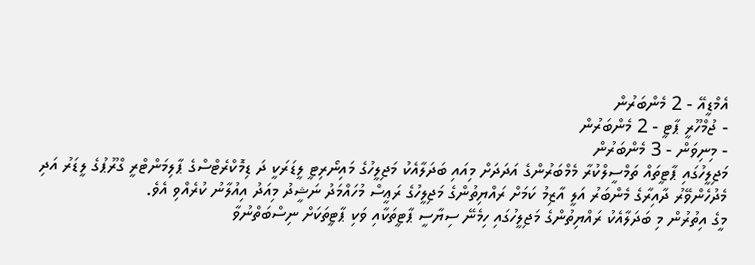އެމްޑީއޭ - 2 މެންބަރުން
- ޖުމްހޫރީ ޕާޓީ - 2 މެންބަރުން
- މިނިވަން - 3 މެންބަރުން
މަޖިލީހުގައި ޕާޓީތައް ތަމްސީލްކުރާ މެމްބަރުންގެ އަދަދަށް މިއައި ބަދަލާއެކު މަޖިލީހުގެ މައިނޯރިޓީ ލީޑަރަކީ ދަ ޑިމޮކްރެޓްސްގެ ޕާލިމަންޓްރީ ގްރޫޕުގެ ލީޑަރު އަދި މެދުހެންވޭރު ދާއިރާގެ މެންބަރު އަލީ އާޒިމު ކަމަށް ރައްޔިތުންގެ މަޖިލީހުގެ ރަޢީސް މުހައްމަދު ނަޝީދު މިއަދު އިއުލާނު ކުރެއްވި އެވެ.
މީގެ އިތުރުން މި ބަދަލާއެކު ރައްޔިތުންގެ މަޖިލީހުގައި ހިމެނޭ ސިޔާސީ ޕާޓީތަކާއި ވަކި ޕާޓީތަކަށް ނިސްބަތްނުވާ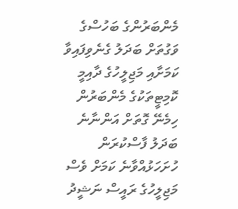މެންބަރުންގެ ބަހުސްގެ ވަގުތަށް ބަދަލު ގެނެވިފައިވާ ކަމަށާއި މަޖިލީހުގެ ދާއިމީ ކޮމިޓީތަކުގެ މެންބަރުން ހިމެނޭ ގޮތަށް އަންނާނެ ބަދަލު ފާސްކުރަން ހުށަހަޅުއްވާނެ ކަމަށް ވެސް މަޖިލީހުގެ ރައީސް ނަޝީދު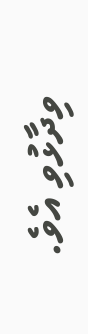ވިދާޅުވި އެވެ.